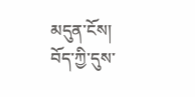མདུན་ངོས།
བོད་ཀྱི་དུས་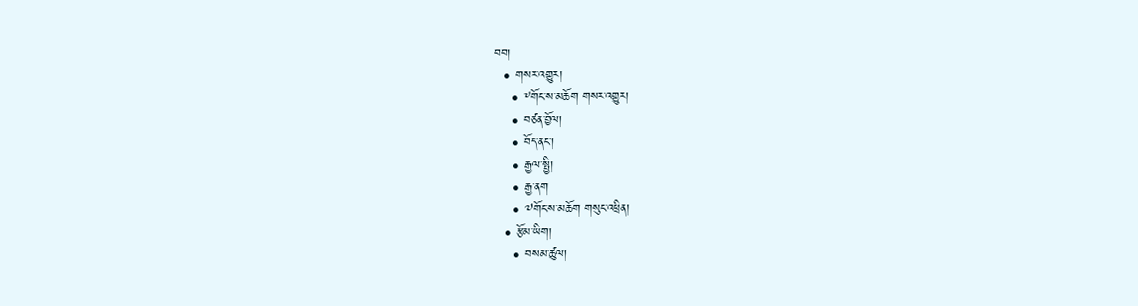བབ།
  • གསར་འགྱུར།
    • ༸གོང་ས་མཆོག གསར་འགྱུར།
    • བཙན་བྱོལ།
    • བོད་ནང་།
    • རྒྱལ་སྤྱི།
    • རྒྱ་ནག
    • ༧གོང་ས་མཆོག གསུང་འཕྲིན།
  • རྩོམ་ཡིག།
    • བསམ་ཚུལ།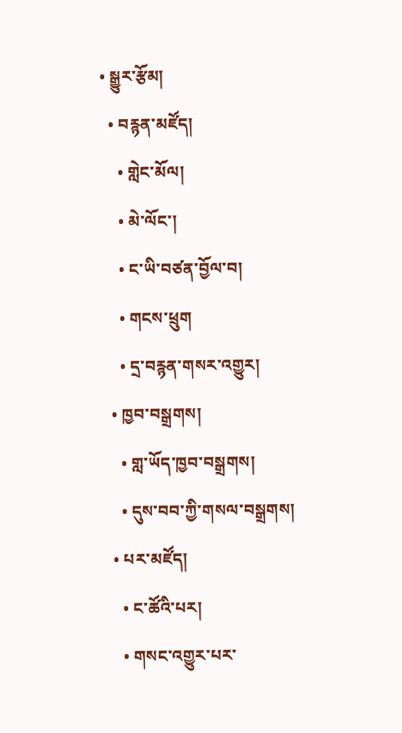• སྒྱུར་རྩོམ།
  • བརྙན་མཛོད།
    • གླེང་མོལ།
    • མེ་ལོང་།
    • ང་ཡི་བཙན་བྱོལ་བ།
    • གངས་ཕྲུག
    • དྲ་བརྙན་གསར་འགྱུར།
  • ཁྱབ་བསྒྲགས།
    • གླ་ཡོད་ཁྱབ་བསྒྲགས།
    • དུས་བབ་ཀྱི་གསལ་བསྒྲགས།
  • པར་མཛོད།
    • ང་ཚོའི་པར།
    • གསང་འགྱུར་པར་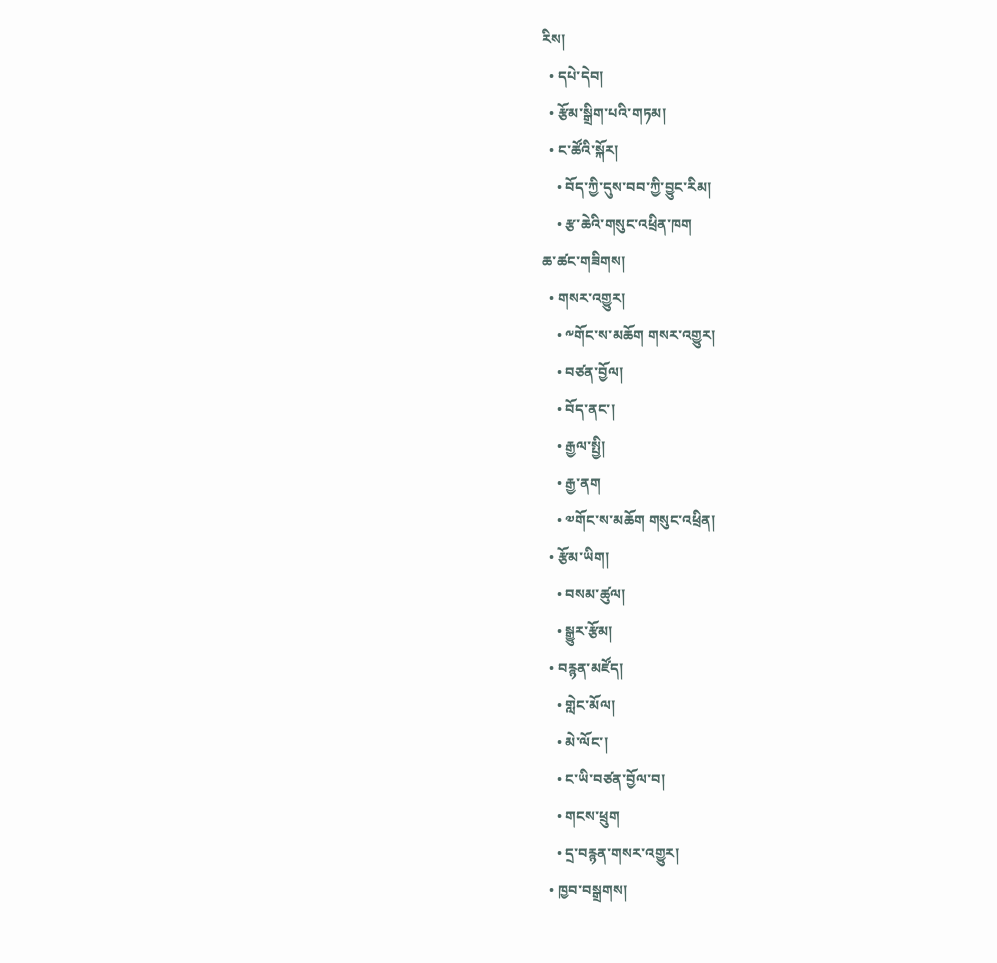རིས།
  • དཔེ་དེབ།
  • རྩོམ་སྒྲིག་པའི་གཏམ།
  • ང་ཚོའི་སྐོར།
    • བོད་ཀྱི་དུས་བབ་ཀྱི་བྱུང་རིམ།
    • རྩ་ཆེའི་གསུང་འཕྲིན་ཁག
ཆ་ཚང་གཟིགས།
  • གསར་འགྱུར།
    • ༸གོང་ས་མཆོག གསར་འགྱུར།
    • བཙན་བྱོལ།
    • བོད་ནང་།
    • རྒྱལ་སྤྱི།
    • རྒྱ་ནག
    • ༧གོང་ས་མཆོག གསུང་འཕྲིན།
  • རྩོམ་ཡིག།
    • བསམ་ཚུལ།
    • སྒྱུར་རྩོམ།
  • བརྙན་མཛོད།
    • གླེང་མོལ།
    • མེ་ལོང་།
    • ང་ཡི་བཙན་བྱོལ་བ།
    • གངས་ཕྲུག
    • དྲ་བརྙན་གསར་འགྱུར།
  • ཁྱབ་བསྒྲགས།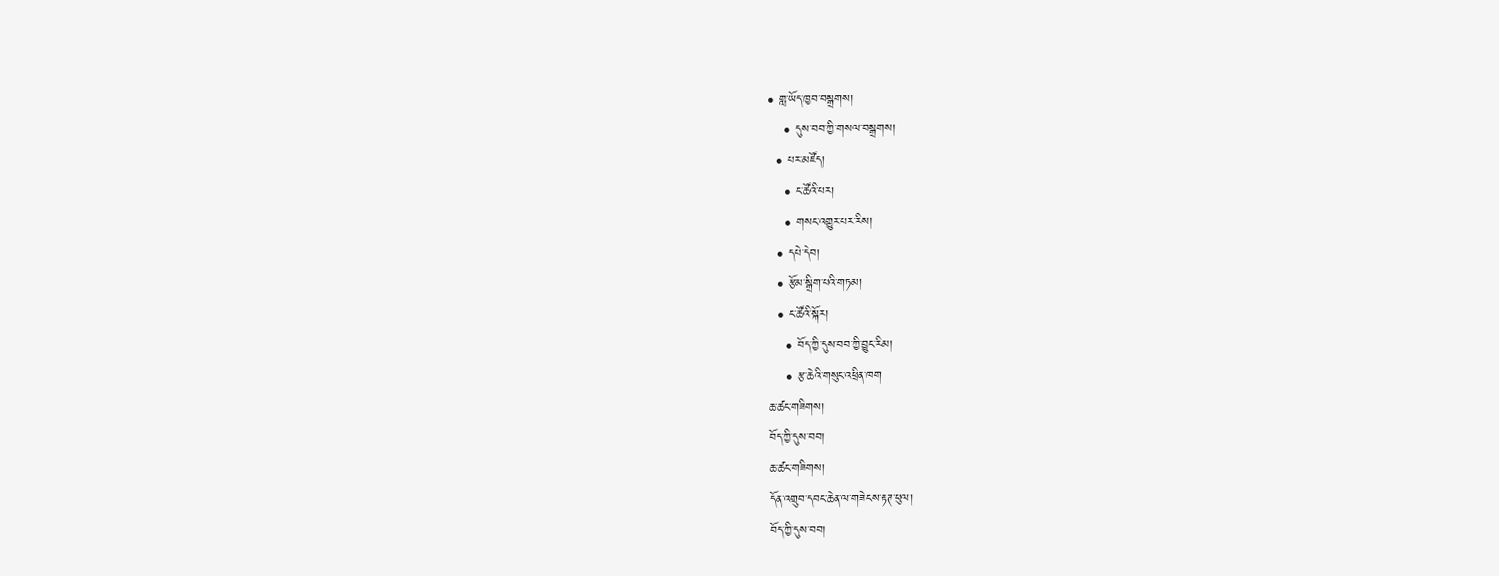• གླ་ཡོད་ཁྱབ་བསྒྲགས།
    • དུས་བབ་ཀྱི་གསལ་བསྒྲགས།
  • པར་མཛོད།
    • ང་ཚོའི་པར།
    • གསང་འགྱུར་པར་རིས།
  • དཔེ་དེབ།
  • རྩོམ་སྒྲིག་པའི་གཏམ།
  • ང་ཚོའི་སྐོར།
    • བོད་ཀྱི་དུས་བབ་ཀྱི་བྱུང་རིམ།
    • རྩ་ཆེའི་གསུང་འཕྲིན་ཁག
ཆ་ཚང་གཟིགས།
བོད་ཀྱི་དུས་བབ།
ཆ་ཚང་གཟིགས།
དོན་འགྲུབ་དབང་ཆེན་ལ་གཟེངས་རྟཊ་ཕུལ།
བོད་ཀྱི་དུས་བབ།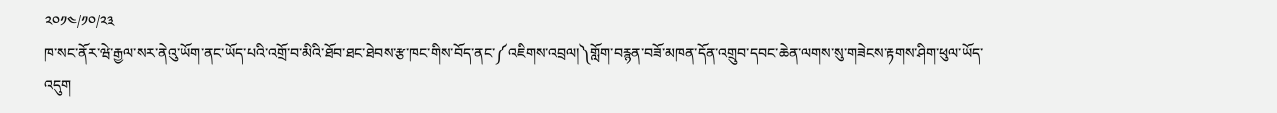༢༠༡༤/༡༠/༢༣
ཁ་སང་ནོར་ཝེ་རྒྱལ་སར་ནེའུ་ཡོག་ནང་ཡོད་པའི་འགྲོ་བ་མིའི་ཐོབ་ཐང་ཐེབས་རྩ་ཁང་གིས་བོད་ནང་༼འཇིགས་འབྲལ།༽གློག་བརྙན་བཟོ་མཁན་དོན་འགྲུབ་དབང་ཆེན་ལགས་སུ་གཟེངས་རྟགས་ཤིག་ཕུལ་ཡོད་འདུག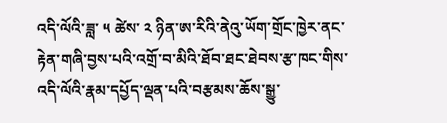འདི་ལོའི་ཟླ་ ༥ ཚེས་ ༢ ཉིན་ཨ་རིའི་ནེའུ་ཡོག་གྲོང་ཁྱེར་ནང་རྟེན་གཞི་བྱས་པའི་འགྲོ་བ་མིའི་ཐོབ་ཐང་ཐེབས་རྩ་ཁང་གིས་འདི་ལོའི་རྣམ་དཔྱོད་ལྡན་པའི་བརྩམས་ཆོས་སྒྱུ་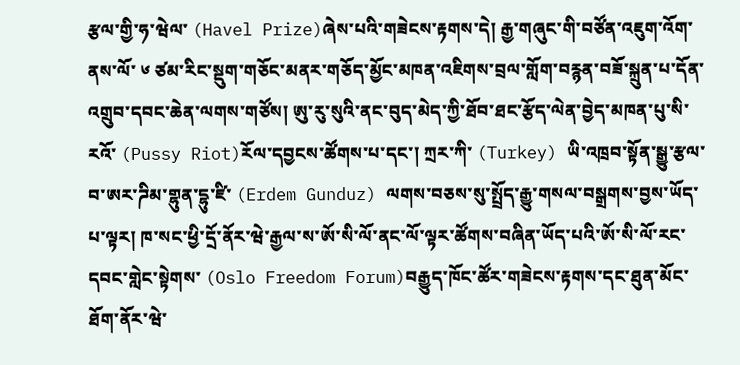རྩལ་གྱི་ཧ་ཝེལ་ (Havel Prize)ཞེས་པའི་གཟེངས་རྟགས་དེ། རྒྱ་གཞུང་གི་བཙོན་འཇུག་འོག་ནས་ལོ་ ༦ ཙམ་རིང་སྡུག་གཅོང་མནར་གཅོད་མྱོང་མཁན་འཇིགས་བྲལ་གློག་བརྙན་བཟོ་སྐྲུན་པ་དོན་འགྲུབ་དབང་ཆེན་ལགས་གཙོས། ཨུ་རུ་སུའི་ནང་བུད་མེད་ཀྱི་ཐོབ་ཐང་རྩོད་ལེན་བྱེད་མཁན་པུ་སི་རའོ་ (Pussy Riot)རོལ་དབྱངས་ཚོགས་པ་དང་། ཀྲར་ཀི་ (Turkey) ཡི་འཁྲབ་སྟོན་སྒྱུ་རྩལ་བ་ཨར་ཌིམ་གྷུན་དྷུ་ཛི་ (Erdem Gunduz) ལགས་བཅས་སུ་སྤྲོད་རྒྱུ་གསལ་བསྒྲགས་བྱས་ཡོད་པ་ལྟར། ཁ་སང་ཕྱི་དྲོ་ནོར་ཝེ་རྒྱལ་ས་ཨོ་སི་ལོ་ནང་ལོ་ལྟར་ཚོགས་བཞིན་ཡོད་པའི་ཨོ་སི་ལོ་རང་དབང་གླེང་སྟེགས་ (Oslo Freedom Forum)བརྒྱུད་ཁོང་ཚོར་གཟེངས་རྟགས་དང་ཐུན་མོང་ཐོག་ནོར་ཝེ་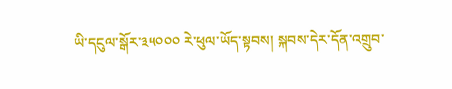ཡི་དངུལ་སྒོར་༣༥༠༠༠ རེ་ཕུལ་ཡོད་སྟབས། སྐབས་དེར་དོན་འགྲུབ་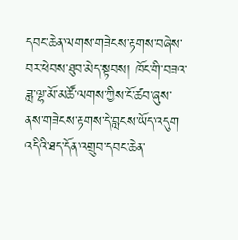དབང་ཆེན་ལགས་གཟེངས་རྟགས་བཞེས་བར་ཕེབས་ཐུབ་མེད་སྟབས། ཁོང་གི་བཟའ་ཟླ་ལྷ་མོ་མཚོ་ལགས་ཀྱིས་ངོ་ཚབ་ཞུས་ནས་གཟེངས་རྟགས་དེ་བླངས་ཡོད་འདུག
འདིའི་ཐད་དོན་འགྲུབ་དབང་ཆེན་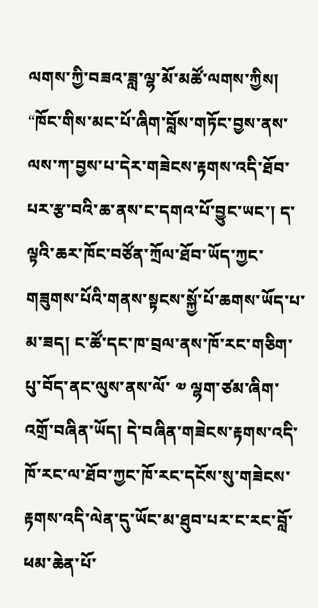ལགས་ཀྱི་བཟའ་ཟླ་ལྷ་མོ་མཚོ་ལགས་ཀྱིས། “ཁོང་གིས་མང་པོ་ཞིག་བློས་གཏོང་བྱས་ནས་ལས་ཀ་བྱས་པ་དེར་གཟེངས་རྟགས་འདི་ཐོབ་པར་རྩ་བའི་ཆ་ནས་ང་དགའ་པོ་བྱུང་ཡང་། ད་ལྟའི་ཆར་ཁོང་བཙོན་ཀྲོལ་ཐོབ་ཡོད་ཀྱང་གཟུགས་པོའི་གནས་སྟངས་སྐྱོ་པོ་ཆགས་ཡོད་པ་མ་ཟད། ང་ཚོ་དང་ཁ་བྲལ་ནས་ཁོ་རང་གཅིག་པུ་བོད་ནང་ལུས་ནས་ལོ་ ༧ ལྷག་ཙམ་ཞིག་འགྲོ་བཞིན་ཡོད། དེ་བཞིན་གཟེངས་རྟགས་འདི་ཁོ་རང་ལ་ཐོབ་ཀྱང་ཁོ་རང་དངོས་སུ་གཟེངས་རྟགས་འདི་ལེན་དུ་ཡོང་མ་ཐུབ་པར་ང་རང་བློ་ཕམ་ཆེན་པོ་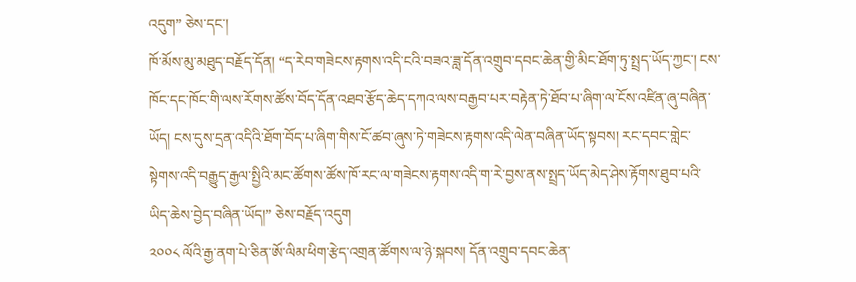འདུག” ཅེས་དང་།
ཁོ་མོས་མུ་མཐུད་བརྗོད་དོན། “ད་རེབ་གཟེངས་རྟགས་འདི་ངའི་བཟའ་ཟླ་དོན་འགྲུབ་དབང་ཆེན་གྱི་མིང་ཐོག་ཏུ་སྤྲད་ཡོད་ཀྱང་། ངས་ཁོང་དང་ཁོང་གི་ལས་རོགས་ཚོས་བོད་དོན་འཐབ་རྩོད་ཆེད་དཀའ་ལས་བརྒྱབ་པར་བརྟེན་ཏེ་ཐོབ་པ་ཞིག་ལ་ངོས་འཛིན་ཞུ་བཞིན་ཡོད། ངས་དུས་དྲན་འདིའི་ཐོག་བོད་པ་ཞིག་གིས་ངོ་ཚབ་ཞུས་ཏེ་གཟེངས་རྟགས་འདི་ལེན་བཞིན་ཡོད་སྟབས། རང་དབང་གླེང་སྟེགས་འདི་བརྒྱུད་རྒྱལ་སྤྱིའི་མང་ཚོགས་ཚོས་ཁོ་རང་ལ་གཟེངས་རྟགས་འདི་ག་རེ་བྱས་ནས་སྤྲད་ཡོད་མེད་ཤེས་རྟོགས་ཐུབ་པའི་ཡིད་ཆེས་བྱེད་བཞིན་ཡོད།” ཅེས་བརྗོད་འདུག
༢༠༠༨ ལོའི་རྒྱ་ནག་པེ་ཅིན་ཨོ་ལིམ་ཕིག་རྩེད་འགྲན་ཚོགས་ལ་ཉེ་སྐབས། དོན་འགྲུབ་དབང་ཆེན་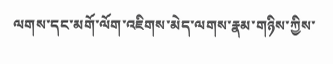ལགས་དང་མགོ་ལོག་འཇིགས་མེད་ལགས་རྣམ་གཉིས་ཀྱིས་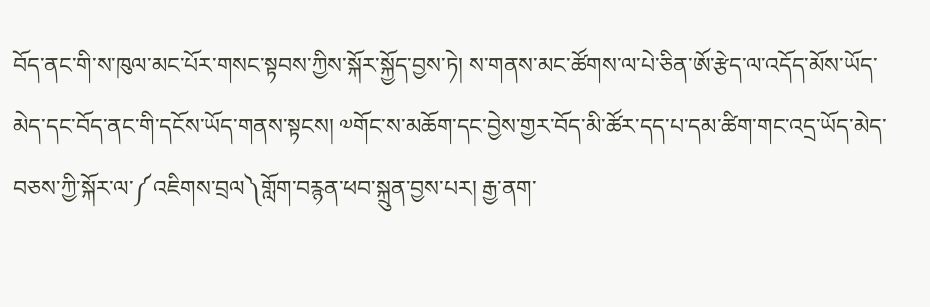བོད་ནང་གི་ས་ཁུལ་མང་པོར་གསང་སྟབས་ཀྱིས་སྐོར་སྐྱོད་བྱས་ཏེ། ས་གནས་མང་ཚོགས་ལ་པེ་ཅིན་ཨོ་རྩེད་ལ་འདོད་མོས་ཡོད་མེད་དང་བོད་ནང་གི་དངོས་ཡོད་གནས་སྟངས། ༧གོང་ས་མཆོག་དང་བྱེས་གྱར་བོད་མི་ཚོར་དད་པ་དམ་ཚིག་གང་འདྲ་ཡོད་མེད་བཅས་ཀྱི་སྐོར་ལ་༼འཇིགས་བྲལ༽གློག་བརྙན་ཕབ་སྐྲུན་བྱས་པར། རྒྱ་ནག་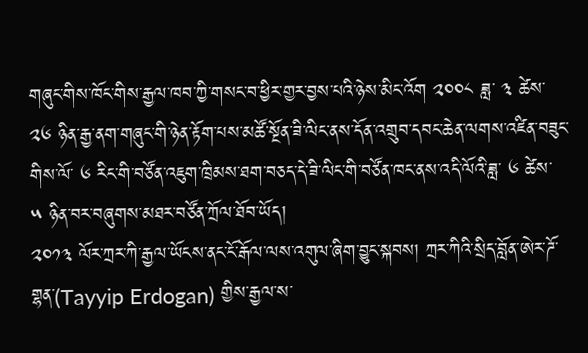གཞུང་གིས་ཁོང་གིས་རྒྱལ་ཁབ་ཀྱི་གསང་བ་ཕྱིར་གྱར་བྱས་པའི་ཉེས་མིང་འོག ༢༠༠༨ ཟླ་ ༣ ཚེས་ ༢༦ ཉིན་རྒྱ་ནག་གཞུང་གི་ཉེན་རྟོག་པས་མཚོ་སྔོན་ཟི་ལིང་ནས་དོན་འགྲུབ་དབང་ཆེན་ལགས་འཛིན་བཟུང་གིས་ལོ་ ༦ རིང་གི་བཙོན་འཇུག་ཁྲིམས་ཐག་བཅད་དེ་ཟི་ལིང་གི་བཙོན་ཁང་ནས་འདི་ལོའི་ཟླ་ ༦ ཚེས་ ༥ ཉིན་བར་བཞུགས་མཐར་བཙོན་ཀྲོལ་ཐོབ་ཡོད།
༢༠༡༣ ལོར་ཀྲར་ཀི་རྒྱལ་ཡོངས་ནང་ངོ་རྒོལ་ལས་འགུལ་ཞིག་བྱུང་སྐབས། ཀྲར་ཀིའི་སྲིད་བློན་ཨེར་ཌོ་གྷན་(Tayyip Erdogan) གྱིས་རྒྱལ་ས་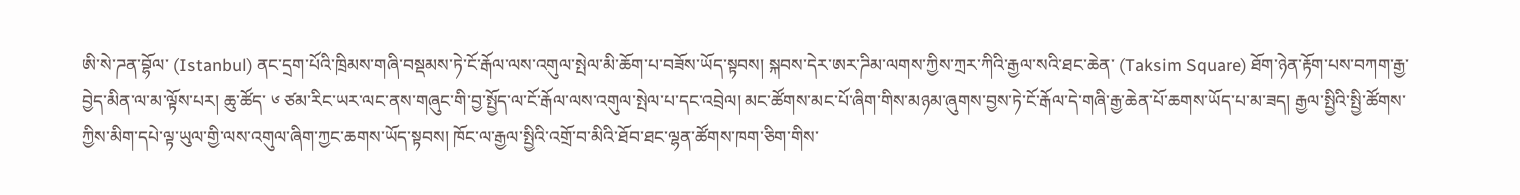ཨི་སེ་ཌན་བྷོལ་ (Istanbul) ནང་དྲག་པོའི་ཁྲིམས་གཞི་བསྡམས་ཏེ་ངོ་རྒོལ་ལས་འགུལ་སྤེལ་མི་ཆོག་པ་བཟོས་ཡོད་སྟབས། སྐབས་དེར་ཨར་ཌིམ་ལགས་ཀྱིས་ཀྲར་ཀིའི་རྒྱལ་སའི་ཐང་ཆེན་ (Taksim Square) ཐོག་ཉེན་རྟོག་པས་བཀག་རྒྱ་བྱེད་མིན་ལ་མ་ལྟོས་པར། ཆུ་ཚོད་ ༦ ཙམ་རིང་ཡར་ལང་ནས་གཞུང་གི་བྱ་སྤྱོད་ལ་ངོ་རྒོལ་ལས་འགུལ་སྤེལ་པ་དང་འབྲེལ། མང་ཚོགས་མང་པོ་ཞིག་གིས་མཉམ་ཞུགས་བྱས་ཏེ་ངོ་རྒོལ་དེ་གཞི་རྒྱ་ཆེན་པོ་ཆགས་ཡོད་པ་མ་ཟད། རྒྱལ་སྤྱིའི་སྤྱི་ཚོགས་ཀྱིས་མིག་དཔེ་ལྟ་ཡུལ་གྱི་ལས་འགུལ་ཞིག་ཀྱང་ཆགས་ཡོད་སྟབས། ཁོང་ལ་རྒྱལ་སྤྱིའི་འགྲོ་བ་མིའི་ཐོབ་ཐང་ལྷན་ཚོགས་ཁག་ཅིག་གིས་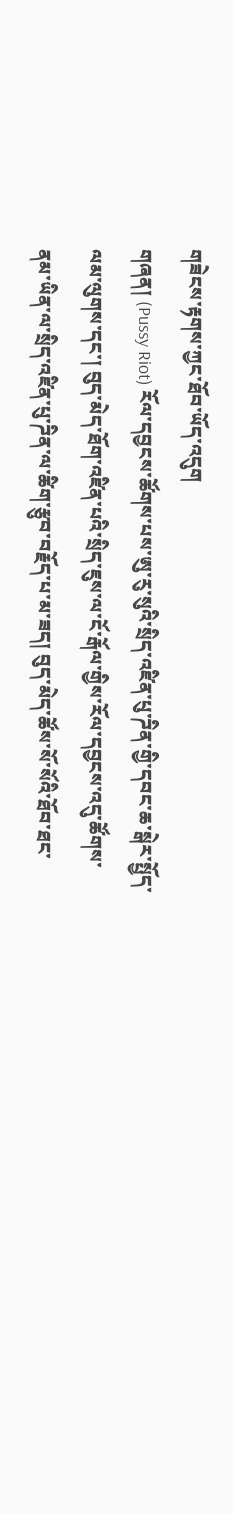གཟེངས་རྟགས་ཀྱང་ཐོབ་ཡོད་འདུག
གཞན། (Pussy Riot) རོལ་དབྱངས་ཚོགས་པས་ཨུ་རུ་སུའི་སྲིད་འཛིན་པུ་ཌིན་གྱི་དབང་ཆ་སྒེར་སྤྱོད་ལམ་ལུགས་དང་། བུད་མེད་ཐོག་འཛིན་པའི་སྲིད་ཇུས་ལ་ངོ་རྒོལ་གྱིས་རོལ་དབྱངས་འདུ་ཚོགས་ནམ་ཡིན་ལ་སྲིད་འཛིན་པུ་ཌིན་ལ་ཚིག་རྩུབ་བརྗོད་པ་མ་ཟད། བུད་མེད་ཚོས་སོ་སོའི་ཐོབ་ཐང་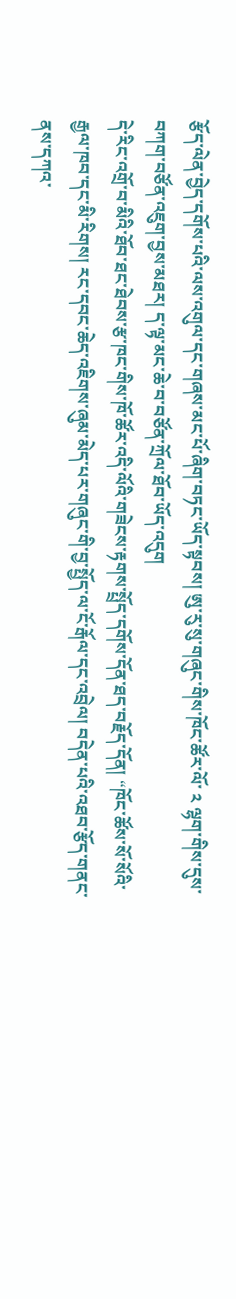རྩོད་ལེན་བྱེད་དགོས་པའི་ལས་འགུལ་དང་གཞས་མང་པོ་ཞིག་བཏང་ཡོད་སྟབས། ཨུ་རུ་སུ་གཞུང་གིས་ཁོང་ཚོར་ལོ་ ༢ ལྷག་གིས་དུས་བཀག་བཙོན་འཇུག་བྱས་མཐར། ད་ལྟ་མང་ཆེ་བ་བཙོན་ཀྲོལ་ཐོབ་ཡོད་འདུག
དེ་རིང་འགྲོ་བ་མིའི་ཐོབ་ཐང་ཐེབས་རྩ་ཁང་གིས་ཁོ་ཚོར་འདི་ལོའི་གཟེངས་རྟགས་སྤྲོད་དགོས་དོན་ཐད་བརྗོད་དོན། “ཁོང་ཚོས་སོ་སོའི་རྒྱལ་ཁབ་དང་མི་རིགས། རང་དབང་ཆེད་འཇིགས་ཞུམ་མེད་པར་གཞུང་གི་བྱ་སྤྱོད་ལ་ངོ་རྒོལ་དང་འབྲེལ། བདེན་པའི་འཐབ་རྩོད་གནང་ནས་དཀའ་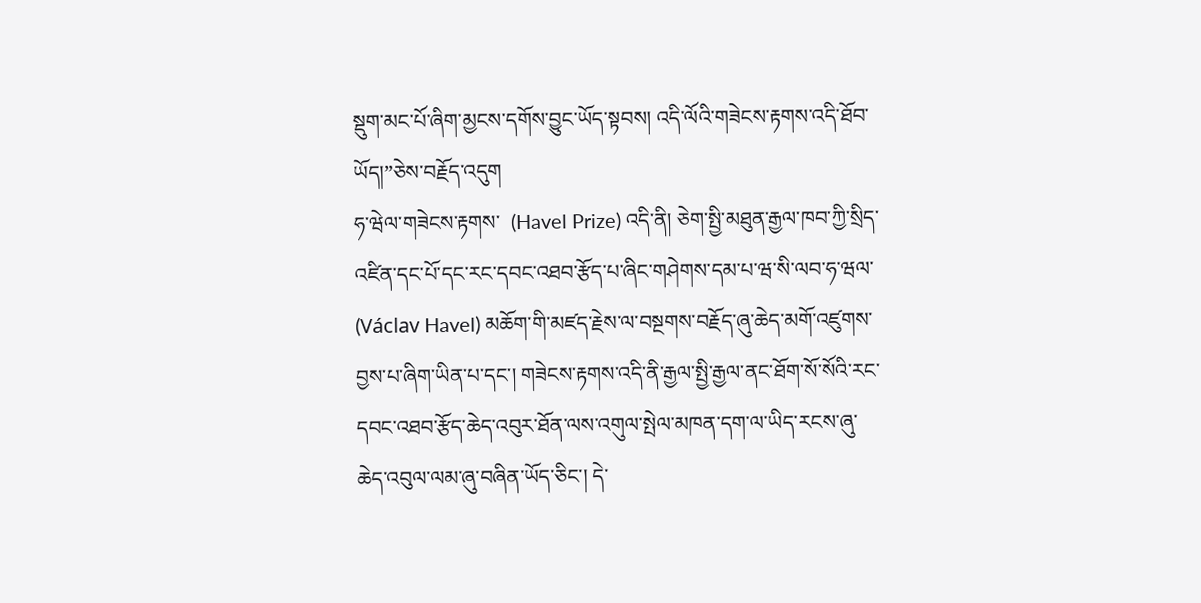སྡུག་མང་པོ་ཞིག་མྱངས་དགོས་བྱུང་ཡོད་སྟབས། འདི་ལོའི་གཟེངས་རྟགས་འདི་ཐོབ་ཡོད།”ཅེས་བརྗོད་འདུག
ཧ་ཝེལ་གཟེངས་རྟགས་  (Havel Prize) འདི་ནི། ཅེག་སྤྱི་མཐུན་རྒྱལ་ཁབ་ཀྱི་སྲིད་འཛིན་དང་པོ་དང་རང་དབང་འཐབ་རྩོད་པ་ཞིང་གཤེགས་དམ་པ་ཝ་སི་ལབ་ཧ་ཝལ་ (Václav Havel) མཆོག་གི་མཛད་རྗེས་ལ་བསྔགས་བརྗོད་ཞུ་ཆེད་མགོ་འཛུགས་བྱས་པ་ཞིག་ཡིན་པ་དང་། གཟེངས་རྟགས་འདི་ནི་རྒྱལ་སྤྱི་རྒྱལ་ནང་ཐོག་སོ་སོའི་རང་དབང་འཐབ་རྩོད་ཆེད་འབུར་ཐོན་ལས་འགུལ་སྤེལ་མཁན་དག་ལ་ཡིད་རངས་ཞུ་ཆེད་འབུལ་ལམ་ཞུ་བཞིན་ཡོད་ཅིང་། དེ་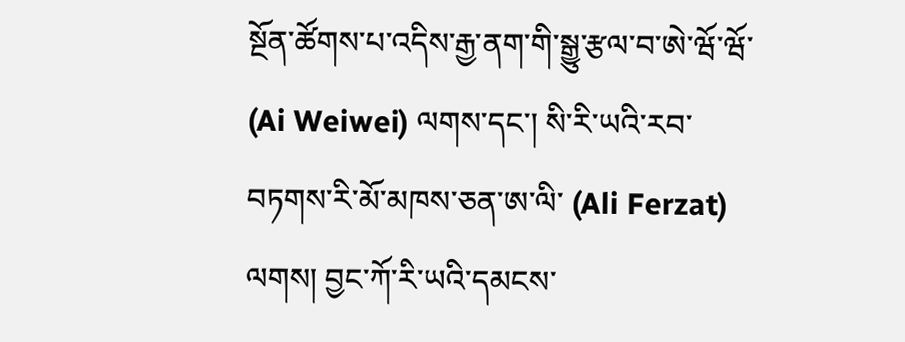སྔོན་ཚོགས་པ་འདིས་རྒྱ་ནག་གི་སྒྱུ་རྩལ་བ་ཨེ་ཝོ་ཝོ་ (Ai Weiwei) ལགས་དང་། སི་རི་ཡའི་རབ་བཏགས་རི་མོ་མཁས་ཅན་ཨ་ལི་ (Ali Ferzat) ལགས། བྱང་ཀོ་རི་ཡའི་དམངས་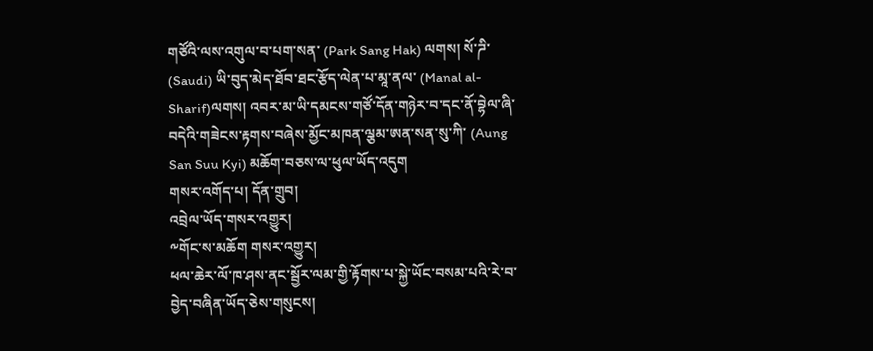གཙོའི་ལས་འགུལ་བ་པག་སན་ (Park Sang Hak) ལགས། སོ་ཌི་ (Saudi) ཡི་བུད་མེད་ཐོབ་ཐང་རྩོད་ལེན་པ་མཱ་ནལ་ (Manal al-Sharif)ལགས། འབར་མ་ཡི་དམངས་གཙོ་དོན་གཉེར་བ་དང་ནོ་བྷེལ་ཞི་བདེའི་གཟེངས་རྟགས་བཞེས་མྱོང་མཁན་ལྕམ་ཨན་སན་སུ་ཀི་ (Aung San Suu Kyi) མཆོག་བཅས་ལ་ཕུལ་ཡོད་འདུག
གསར་འགོད་པ། དོན་གྲུབ།
འབྲེལ་ཡོད་གསར་འགྱུར།
༸གོང་ས་མཆོག གསར་འགྱུར།
ཕལ་ཆེར་ལོ་ཁ་ཤས་ནང་སྦྱོར་ལམ་གྱི་རྟོགས་པ་སྐྱེ་ཡོང་བསམ་པའི་རེ་བ་བྱེད་བཞིན་ཡོད་ཅེས་གསུངས།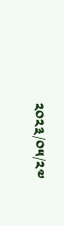༢༠༢༣/༠༥/༢༧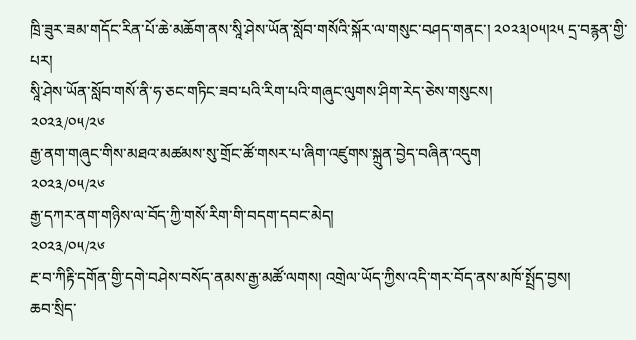ཁྲི་ཟུར་ཟམ་གདོང་རིན་པོ་ཆེ་མཆོག་ནས་སཱི་ཤེས་ཡོན་སློབ་གསོའི་སྐོར་ལ་གསུང་བཤད་གནང་། ༢༠༢༣།༠༥།༢༥ དྲ་བརྙན་གྱི་པར།
སཱི་ཤེས་ཡོན་སློབ་གསོ་ནི་ཧ་ཅང་གཏིང་ཟབ་པའི་རིག་པའི་གཞུང་ལུགས་ཤིག་རེད་ཅེས་གསུངས།
༢༠༢༣/༠༥/༢༦
རྒྱ་ནག་གཞུང་གིས་མཐའ་མཚམས་སུ་གྲོང་ཚོ་གསར་པ་ཞིག་འཛུགས་སྐྲུན་བྱེད་བཞིན་འདུག
༢༠༢༣/༠༥/༢༦
རྒྱ་དཀར་ནག་གཉིས་ལ་བོད་ཀྱི་གསོ་རིག་གི་བདག་དབང་མེད།
༢༠༢༣/༠༥/༢༦
རྔ་བ་ཀིརྟི་དགོན་གྱི་དགེ་བཤེས་བསོད་ནམས་རྒྱ་མཚོ་ལགས། འགྲེལ་ཡོད་ཀྱིས་འདི་གར་བོད་ནས་མཁོ་སྤྲོད་བྱས།
ཆབ་སྲིད་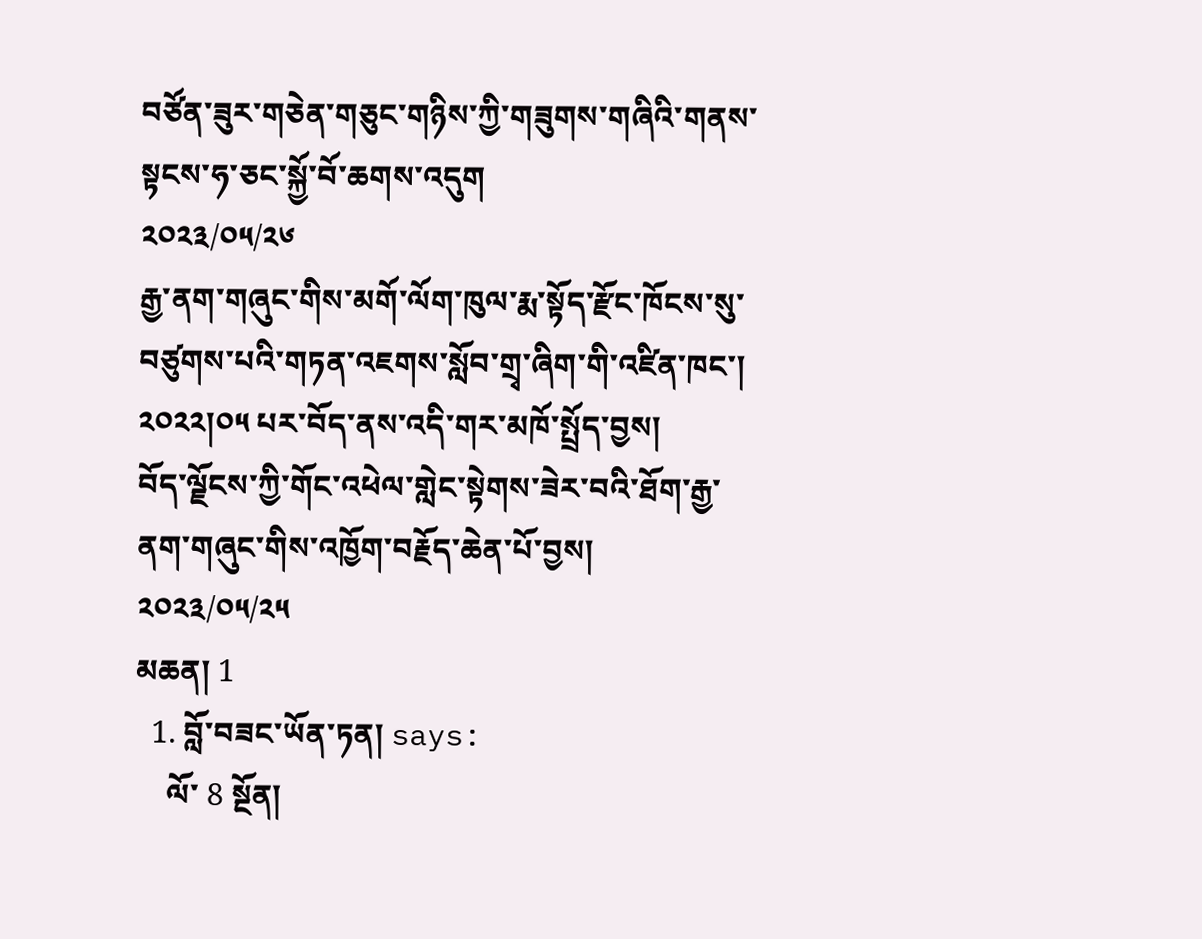བཙོན་ཟུར་གཅེན་གཅུང་གཉིས་ཀྱི་གཟུགས་གཞིའི་གནས་སྟངས་ཧ་ཅང་སྐྱོ་བོ་ཆགས་འདུག
༢༠༢༣/༠༥/༢༦
རྒྱ་ནག་གཞུང་གིས་མགོ་ལོག་ཁུལ་རྨ་སྟོད་རྫོང་ཁོངས་སུ་བཙུགས་པའི་གཏན་འཇགས་སློབ་གྲྭ་ཞིག་གི་འཛིན་ཁང་། ༢༠༢༢།༠༥ པར་བོད་ནས་འདི་གར་མཁོ་སྤྲོད་བྱས།
བོད་ལྗོངས་ཀྱི་གོང་འཕེལ་གླེང་སྟེགས་ཟེར་བའི་ཐོག་རྒྱ་ནག་གཞུང་གིས་འཁྱོག་བརྗོད་ཆེན་པོ་བྱས།
༢༠༢༣/༠༥/༢༥
མཆན། 1
  1. བློ་བཟང་ཡོན་ཏན། says:
    ལོ་ 8 སྔོན།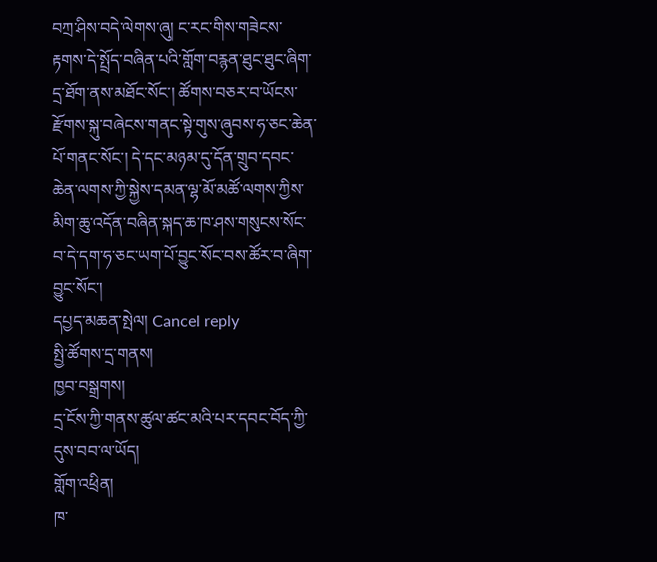བཀྲ་ཤིས་བདེ་ལེགས་ཞུ། ང་རང་གིས་གཟེངས་རྟགས་དེ་སྤྲོད་བཞིན་པའི་གློག་བརྙན་ཐུང་ཐུང་ཞིག་དྲ་ཐོག་ནས་མཐོང་སོང་། ཚོགས་བཅར་བ་ཡོངས་རྫོགས་སྐུ་བཞེངས་གནང་སྟེ་གུས་ཞུབས་ཧ་ཅང་ཆེན་པོ་གནང་སོང་། དེ་དང་མཉམ་དུ་དོན་གྲུབ་དབང་ཆེན་ལགས་ཀྱི་སྐྱེས་དམན་ལྷ་མོ་མཚོ་ལགས་ཀྱིས་མིག་ཆུ་འདོན་བཞིན་སྐད་ཆ་ཁ་ཤས་གསུངས་སོང་བ་དེ་དག་ཧ་ཅང་ཡག་པོ་བྱུང་སོང་བས་ཚོར་བ་ཞིག་བྱུང་སོང་།
དཔྱད་མཆན་སྤེལ། Cancel reply
སྤྱི་ཚོགས་དྲ་གནས།
ཁྱབ་བསྒྲགས།
དྲ་ངོས་ཀྱི་གནས་ཚུལ་ཚང་མའི་པར་དབང་བོད་ཀྱི་དུས་བབ་ལ་ཡོད།
གློག་འཕྲིན།
ཁ་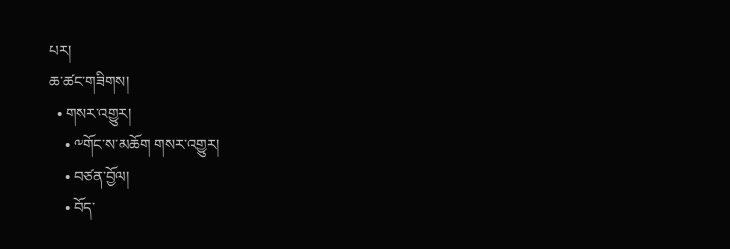པར།
ཆ་ཚང་གཟིགས།
  • གསར་འགྱུར།
    • ༸གོང་ས་མཆོག གསར་འགྱུར།
    • བཙན་བྱོལ།
    • བོད་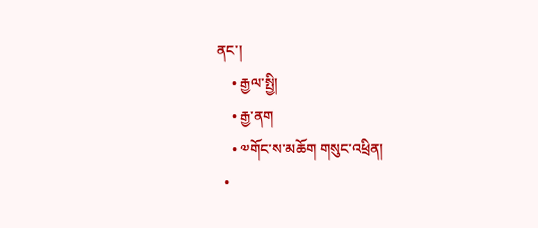ནང་།
    • རྒྱལ་སྤྱི།
    • རྒྱ་ནག
    • ༧གོང་ས་མཆོག གསུང་འཕྲིན།
  •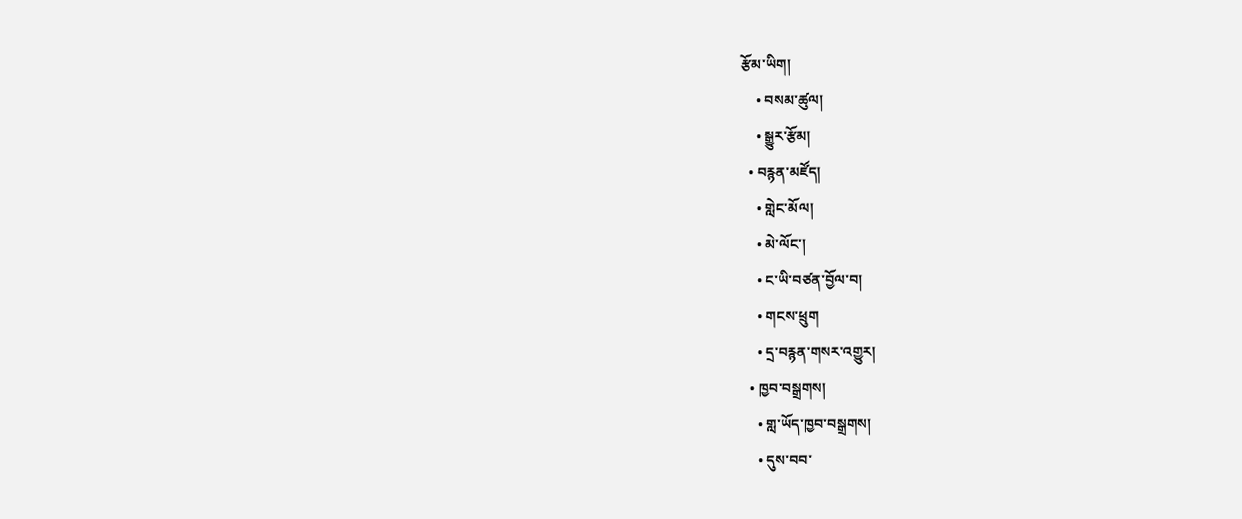རྩོམ་ཡིག།
    • བསམ་ཚུལ།
    • སྒྱུར་རྩོམ།
  • བརྙན་མཛོད།
    • གླེང་མོལ།
    • མེ་ལོང་།
    • ང་ཡི་བཙན་བྱོལ་བ།
    • གངས་ཕྲུག
    • དྲ་བརྙན་གསར་འགྱུར།
  • ཁྱབ་བསྒྲགས།
    • གླ་ཡོད་ཁྱབ་བསྒྲགས།
    • དུས་བབ་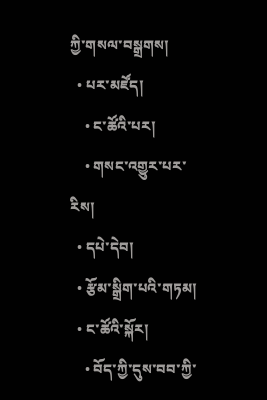ཀྱི་གསལ་བསྒྲགས།
  • པར་མཛོད།
    • ང་ཚོའི་པར།
    • གསང་འགྱུར་པར་རིས།
  • དཔེ་དེབ།
  • རྩོམ་སྒྲིག་པའི་གཏམ།
  • ང་ཚོའི་སྐོར།
    • བོད་ཀྱི་དུས་བབ་ཀྱི་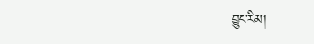བྱུང་རིམ།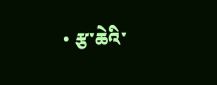• རྩ་ཆེའི་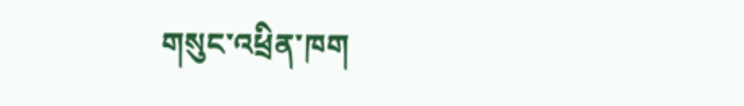གསུང་འཕྲིན་ཁག